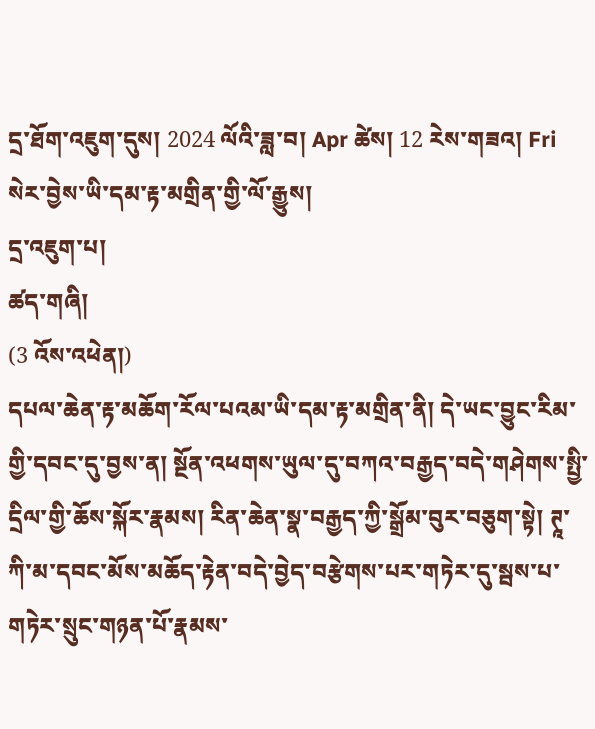དྲ་ཐོག་འཇུག་དུས། 2024 ལོའི་ཟླ་བ། Apr ཚེས། 12 རེས་གཟའ། Fri
སེར་བྱེས་ཡི་དམ་རྟ་མགྲིན་གྱི་ལོ་རྒྱུས།
དྲ་འཇུག་པ།
ཚད་གཞི།
(3 འོས་འཕེན།)
དཔལ་ཆེན་རྟ་མཆོག་རོལ་པའམ་ཡི་དམ་རྟ་མགྲིན་ནི། དེ་ཡང་བྱུང་རིམ་གྱི་དབང་དུ་བྱས་ན། སྔོན་འཕགས་ཡུལ་དུ་བཀའ་བརྒྱད་བདེ་གཤེགས་སྤྱི་དྲིལ་གྱི་ཆོས་སྐོར་རྣམས། རིན་ཆེན་སྣ་བརྒྱད་ཀྱི་སྒྲོམ་བུར་བཅུག་སྟེ། ཊཱ་ཀི་མ་དབང་མོས་མཆོད་རྟེན་བདེ་བྱེད་བརྩེགས་པར་གཏེར་དུ་སྦས་པ་གཏེར་སྲུང་གཉན་པོ་རྣམས་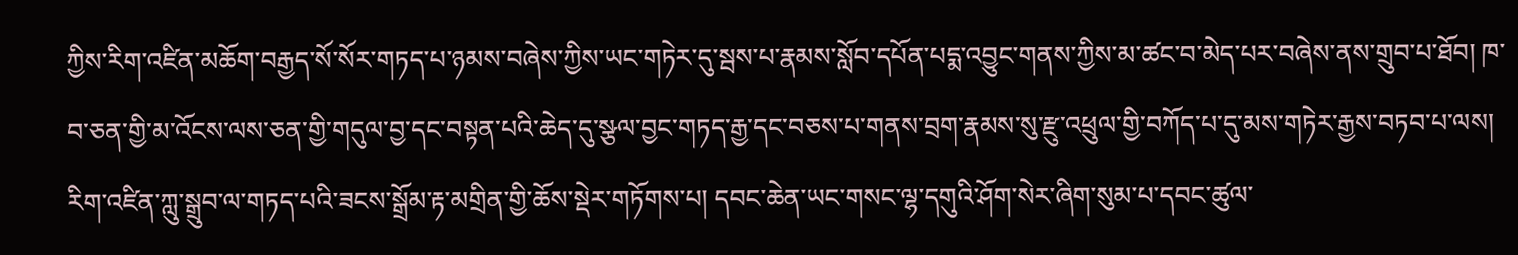ཀྱིས་རིག་འཛིན་མཆོག་བརྒྱད་སོ་སོར་གཏད་པ་ཉམས་བཞེས་ཀྱིས་ཡང་གཏེར་དུ་སྦས་པ་རྣམས་སློབ་དཔོན་པདྨ་འབྱུང་གནས་ཀྱིས་མ་ཚང་བ་མེད་པར་བཞེས་ནས་གྲུབ་པ་ཐོབ། ཁ་བ་ཅན་གྱི་མ་འོངས་ལས་ཅན་གྱི་གདུལ་བྱ་དང་བསྟན་པའི་ཆེད་དུ་སྩལ་བྱང་གཏད་རྒྱ་དང་བཅས་པ་གནས་བྲག་རྣམས་སུ་རྫུ་འཕྲུལ་གྱི་བཀོད་པ་དུ་མས་གཏེར་རྒྱས་བཏབ་པ་ལས། རིག་འཛིན་ཀླུ་སྒྲུབ་ལ་གཏད་པའི་ཟངས་སྒྲོམ་རྟ་མགྲིན་གྱི་ཆོས་སྡེར་གཏོགས་པ། དབང་ཆེན་ཡང་གསང་ལྷ་དགུའི་ཤོག་སེར་ཞིག་སུམ་པ་དབང་ཚུལ་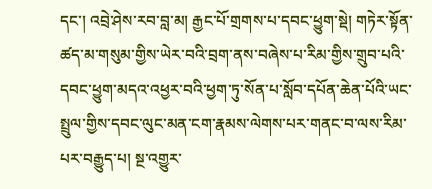དང་། འབྲེ་ཤེས་རབ་བླ་མ། རྒྱང་པོ་གྲགས་པ་དབང་ཕྱུག་སྡེ། གཏེར་སྟོན་ཚད་མ་གསུམ་གྱིས་ཡེར་བའི་བྲག་ནས་བཞེས་པ་རིམ་གྱིས་གྲུབ་པའི་དབང་ཕྱུག་མདའ་འཕྱར་བའི་ཕྱག་ཏུ་སོན་པ་སློབ་དཔོན་ཆེན་པོའི་ཡང་སྤྲུལ་གྱིས་དབང་ལུང་མན་ངག་རྣམས་ལེགས་པར་གནང་བ་ལས་རིམ་པར་བརྒྱུད་པ། སྔ་འགྱུར་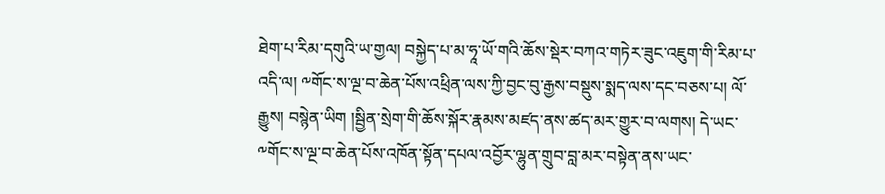ཐེག་པ་རིམ་དགུའི་ཡ་གྱལ། བསྐྱེད་པ་མ་ཧཱ་ཡོ་གའི་ཆོས་སྡེར་བཀའ་གཏེར་ཟུང་འཇུག་གི་རིམ་པ་འདི་ལ། ༸གོང་ས་ལྔ་བ་ཆེན་པོས་འཕྲིན་ལས་ཀྱི་བྱང་བུ་རྒྱས་བསྡུས་སྨད་ལས་དང་བཅས་པ། ལོ་རྒྱུས། བསྙེན་ཡིག །སྦྱིན་སྲེག་གི་ཆོས་སྐོར་རྣམས་མཛད་ནས་ཚད་མར་གྱུར་བ་ལགས། དེ་ཡང་༸གོང་ས་ལྔ་བ་ཆེན་པོས་འཁོན་སྟོན་དཔལ་འབྱོར་ལྷུན་གྲུབ་བླ་མར་བསྟེན་ནས་ཡང་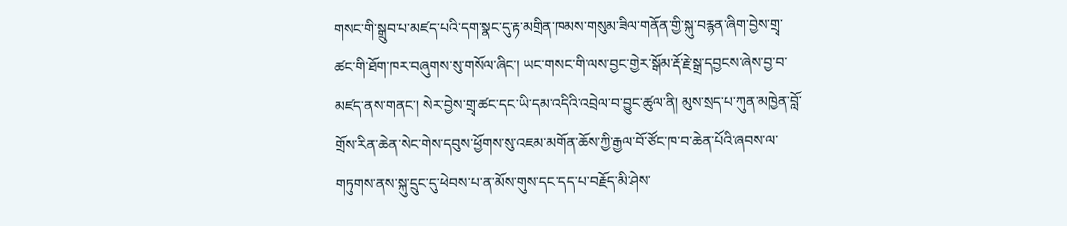གསང་གི་སྒྲུབ་པ་མཛད་པའི་དག་སྣང་དུ་རྟ་མགྲིན་ཁམས་གསུམ་ཟིལ་གནོན་གྱི་སྐུ་བརྙན་ཞིག་བྱེས་གྲྭ་ཚང་གི་ཐོག་ཁར་བཞུགས་སུ་གསོལ་ཞིང་། ཡང་གསང་གི་ལས་བྱང་གྱེར་སྒོམ་རྡོ་རྗེ་སྒྲ་དབྱངས་ཞེས་བྱ་བ་མཛད་ནས་གནང་། སེར་བྱེས་གྲྭ་ཚང་དང་ཡི་དམ་འདིའི་འབྲེལ་བ་བྱུང་ཚུལ་ནི། མུས་སྲད་པ་ཀུན་མཁྱེན་བློ་གྲོས་རིན་ཆེན་སེང་གེས་དབུས་ཕྱོགས་སུ་འཇམ་མགོན་ཆོས་ཀྱི་རྒྱལ་བོ་ཙོང་ཁ་བ་ཆེན་པོའི་ཞབས་ལ་གཏུགས་ནས་སྐུ་དྲུང་དུ་ཕེབས་པ་ན་མོས་གུས་དང་དད་པ་བརྗོད་མི་ཤེས་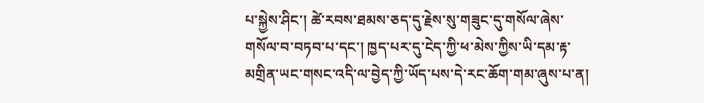པ་སྐྱེས་ཤིང་། ཚེ་རབས་ཐམས་ཅད་དུ་རྗེས་སུ་གཟུང་དུ་གསོལ་ཞེས་གསོལ་བ་བཏབ་པ་དང་། ཁྱད་པར་དུ་ངེད་ཀྱི་ཕ་མེས་ཀྱིས་ཡི་དམ་རྟ་མགྲིན་ཡང་གསང་འདི་ལ་བྱེད་ཀྱི་ཡོད་པས་དེ་རང་ཆོག་གམ་ཞུས་པ་ན།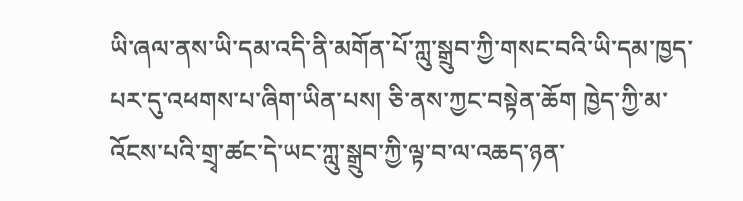ཡི་ཞལ་ནས་ཡི་དམ་འདི་ནི་མགོན་པོ་ཀླུ་སྒྲུབ་ཀྱི་གསང་བའི་ཡི་དམ་ཁྱད་པར་དུ་འཕགས་པ་ཞིག་ཡིན་པས། ཅི་ནས་ཀྱང་བསྟེན་ཆོག ཁྱེད་ཀྱི་མ་འོངས་པའི་གྲྭ་ཚང་དེ་ཡང་ཀླུ་སྒྲུབ་ཀྱི་ལྟ་བ་ལ་འཆད་ཉན་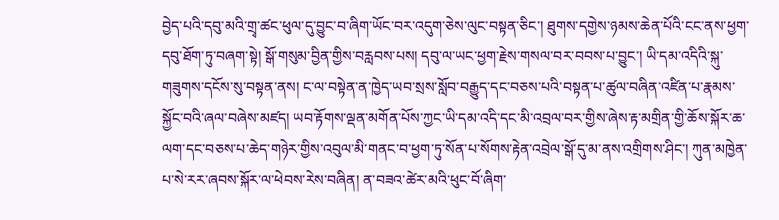བྱེད་པའི་དབུ་མའི་གྲྭ་ཚང་ཕུལ་དུ་བྱུང་བ་ཞིག་ཡོང་བར་འདུག་ཅེས་ལུང་བསྟན་ཅིང་། ཐུགས་དགྱེས་ཉམས་ཆེན་པོའི་ངང་ནས་ཕྱག་དབུ་ཐོག་ཏུ་བཞག་སྟེ། སྒོ་གསུམ་བྱིན་གྱིས་བརླབས་པས། དབུ་ལ་ཡང་ཕྱག་རྗེས་གསལ་བར་བབས་པ་བྱུང་། ཡི་དམ་འདིའི་སྐུ་གཟུགས་དངོས་སུ་བསྟན་ནས། ང་ལ་བསྟེན་ན་ཁྱེད་ཡབ་སྲས་སློབ་བརྒྱུད་དང་བཅས་པའི་བསྟན་པ་ཚུལ་བཞིན་འཛིན་པ་རྣམས་སྐྱོང་བའི་ཞལ་བཞེས་མཛད། ཡབ་རྟོགས་ལྡན་མགོན་པོས་ཀྱང་ཡི་དམ་འདི་དང་མི་འབྲལ་བར་གྱིས་ཞེས་རྟ་མགྲིན་གྱི་ཆོས་སྐོར་ཆ་ལག་དང་བཅས་པ་ཆེད་གཉེར་གྱིས་འབུལ་མི་གནང་བ་ཕྱག་ཏུ་སོན་པ་སོགས་རྟེན་འབྲེལ་སྒོ་དུ་མ་ནས་འགྲིགས་ཤིང་། ཀུན་མཁྱེན་པ་སེ་རར་ཞབས་སྐོར་ལ་ཕེབས་རེས་བཞིན། ན་བཟའ་ཚེར་མའི་ཕུང་བོ་ཞིག་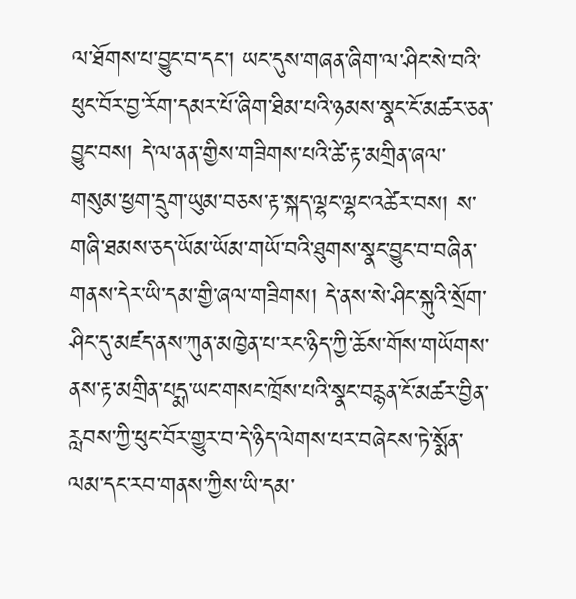ལ་ཐོགས་པ་བྱུང་བ་དང་། ཡང་དུས་གཞན་ཞིག་ལ་ཤིང་སེ་བའི་ཕུང་བོར་བྱ་རོག་དམར་པོ་ཞིག་ཐིམ་པའི་ཉམས་སྣང་ངོ་མཚར་ཅན་བྱུང་བས། དེ་ལ་ནན་གྱིས་གཟིགས་པའི་ཚེ་རྟ་མགྲིན་ཞལ་གསུམ་ཕྱག་དྲུག་ཡུམ་བཅས་རྟ་སྐད་ལྷང་ལྷང་འཚེར་བས། ས་གཞི་ཐམས་ཅད་ཡོམ་ཡོམ་གཡོ་བའི་ཐུགས་སྣང་བྱུང་བ་བཞིན་གནས་དེར་ཡི་དམ་གྱི་ཞལ་གཟིགས། དེ་ནས་སེ་ཤིང་སྐུའི་སྲོག་ཤིང་དུ་མཛད་ནས་ཀུན་མཁྱེན་པ་རང་ཉིད་ཀྱི་ཆོས་གོས་གཡོགས་ནས་རྟ་མགྲིན་པདྨ་ཡང་གསང་ཁྲོས་པའི་སྣང་བརྙན་ངོ་མཚར་བྱིན་རླབས་ཀྱི་ཕུང་བོར་གྱུར་བ་དེ་ཉིད་ལེགས་པར་བཞེངས་ཏེ་སྨོན་ལམ་དང་རབ་གནས་ཀྱིས་ཡི་དམ་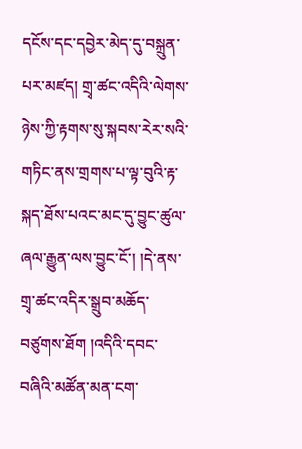དངོས་དང་དབྱེར་མེད་དུ་བསྐྲུན་པར་མཛད། གྲྭ་ཚང་འདིའི་ལེགས་ཉེས་ཀྱི་རྟགས་སུ་སྐབས་རེར་སའི་གཏིང་ནས་གྲགས་པ་ལྟ་བུའི་རྟ་སྐད་ཐོས་པའང་མང་དུ་བྱུང་ཚུལ་ཞལ་རྒྱུན་ལས་བྱུང་ངོ་། །དེ་ནས་གྲྭ་ཚང་འདིར་སྒྲུབ་མཆོད་བཙུགས་ཐོག །འདིའི་དབང་བཞིའི་མཚོན་མན་ངག་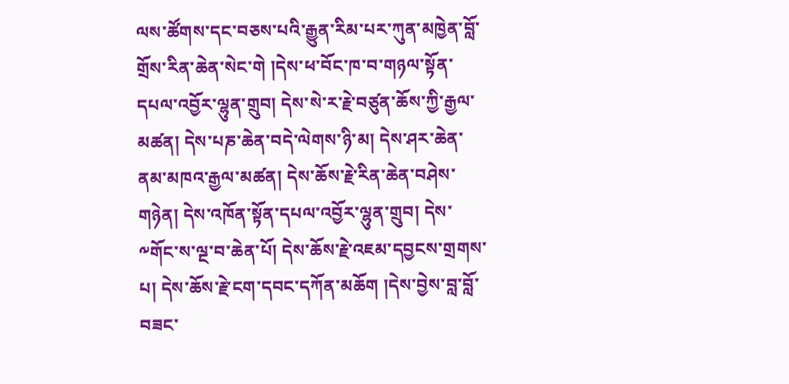ལས་ཚོགས་དང་བཅས་པའི་རྒྱུན་རིམ་པར་ཀུན་མཁྱེན་བློ་གྲོས་རིན་ཆེན་སེང་གེ །དེས་ཕ་བོང་ཁ་བ་གཉལ་སྟོན་དཔལ་འབྱོར་ལྷུན་གྲུབ། དེས་སེ་ར་རྗེ་བཙུན་ཆོས་ཀྱི་རྒྱལ་མཚན། དེས་པཎ་ཆེན་བདེ་ལེགས་ཉི་མ། དེས་ཤར་ཆེན་ནམ་མཁའ་རྒྱལ་མཚན། དེས་ཆོས་རྗེ་རིན་ཆེན་བཤེས་གཉེན། དེས་འཁོན་སྟོན་དཔལ་འབྱོར་ལྷུན་གྲུབ། དེས་༸གོང་ས་ལྔ་བ་ཆེན་པོ། དེས་ཆོས་རྗེ་འཇམ་དབྱངས་གྲགས་པ། དེས་ཆོས་རྗེ་ངག་དབང་དཀོན་མཆོག །དེས་བྱེས་བླ་བློ་བཟང་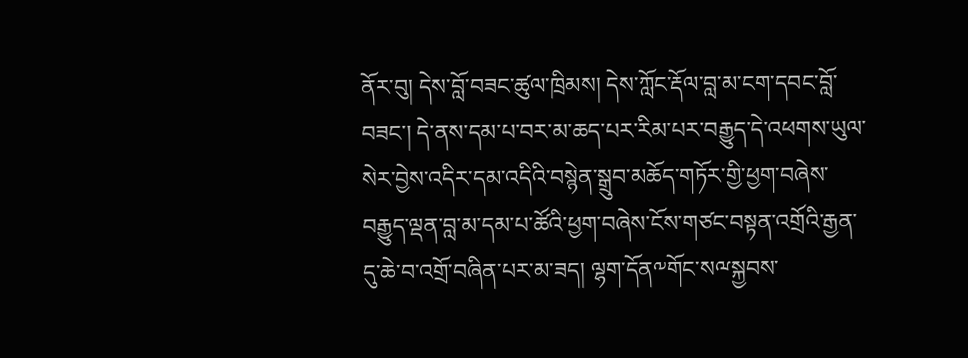ནོར་བུ། དེས་བློ་བཟང་ཚུལ་ཁྲིམས། དེས་ཀློང་རྡོལ་བླ་མ་ངག་དབང་བློ་བཟང་། དེ་ནས་དམ་པ་བར་མ་ཆད་པར་རིམ་པར་བརྒྱུད་དེ་འཕགས་ཡུལ་སེར་བྱེས་འདིར་དམ་འདིའི་བསྙེན་སྒྲུབ་མཆོད་གཏོར་གྱི་ཕྱག་བཞེས་བརྒྱུད་ལྡན་བླ་མ་དམ་པ་ཚོའི་ཕྱག་བཞེས་ངོས་གཙང་བསྟན་འགྲོའི་རྒྱན་དུ་ཆེ་བ་འགྲོ་བཞིན་པར་མ་ཟད། ལྷག་དོན༸གོང་སྋསྐྱབས་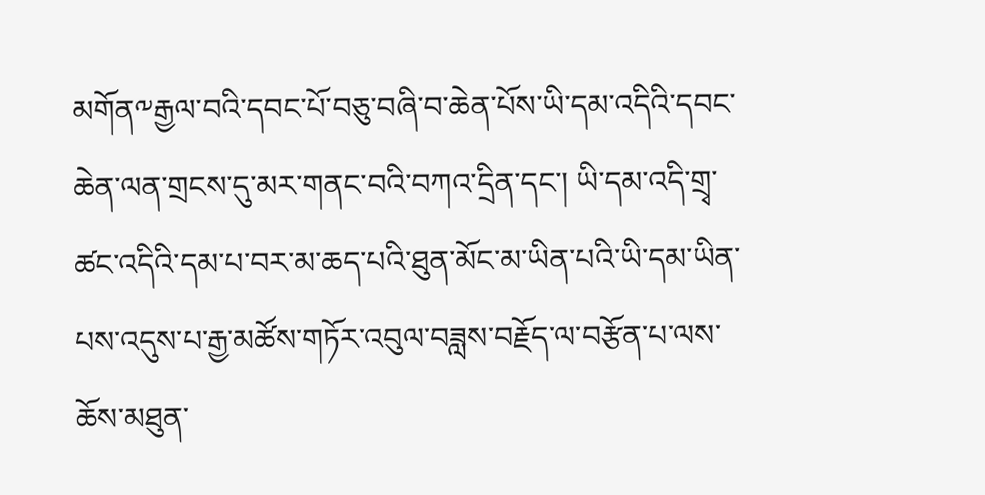མགོན༸རྒྱལ་བའི་དབང་པོ་བཅུ་བཞི་བ་ཆེན་པོས་ཡི་དམ་འདིའི་དབང་ཆེན་ལན་གྲངས་དུ་མར་གནང་བའི་བཀའ་དྲིན་དང་། ཡི་དམ་འདི་གྲྭ་ཚང་འདིའི་དམ་པ་བར་མ་ཆད་པའི་ཐུན་མོང་མ་ཡིན་པའི་ཡི་དམ་ཡིན་པས་འདུས་པ་རྒྱ་མཚོས་གཏོར་འབུལ་བཟླས་བརྗོད་ལ་བརྩོན་པ་ལས་ཆོས་མཐུན་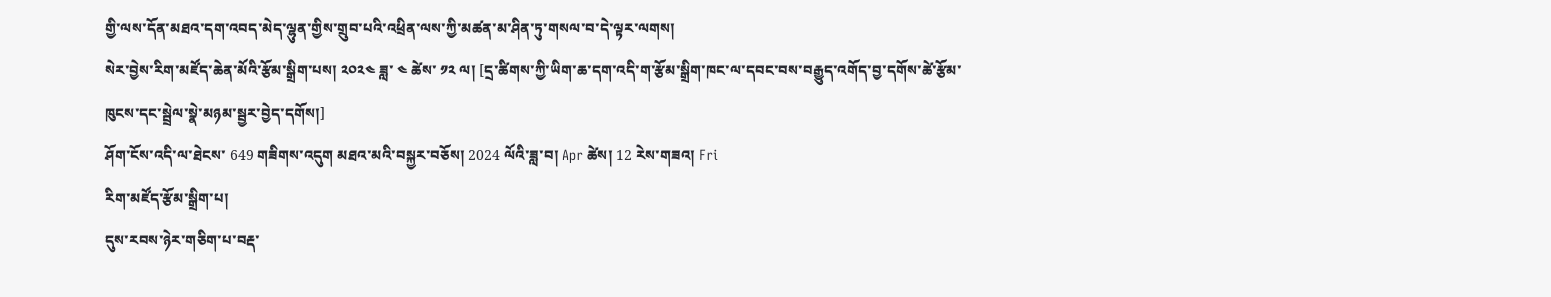གྱི་ལས་དོན་མཐའ་དག་འབད་མེད་ལྷུན་གྱིས་གྲུབ་པའི་འཕྲིན་ལས་ཀྱི་མཚན་མ་ཤིན་ཏུ་གསལ་བ་དེ་ལྟར་ལགས།
སེར་བྱེས་རིག་མཛོད་ཆེན་མོའི་རྩོམ་སྒྲིག་པས། ༢༠༢༤ ཟླ་ ༤ ཚེས་ ༡༢ ལ། [དྲ་ཚིགས་ཀྱི་ཡིག་ཆ་དག་འདི་ག་རྩོམ་སྒྲིག་ཁང་ལ་དབང་བས་བརྒྱུད་འགོད་བྱ་དགོས་ཚེ་རྩོམ་ཁུངས་དང་སྦྲེལ་སྣེ་མཉམ་སྦྱར་བྱེད་དགོས།]
ཤོག་ངོས་འདི་ལ་ཐེངས་ 649 གཟིགས་འདུག མཐའ་མའི་བསྐྱར་བཅོས། 2024 ལོའི་ཟླ་བ། Apr ཚེས། 12 རེས་གཟའ། Fri
རིག་མཛོད་རྩོམ་སྒྲིག་པ།
དུས་རབས་ཉེར་གཅིག་པ་བརྡ་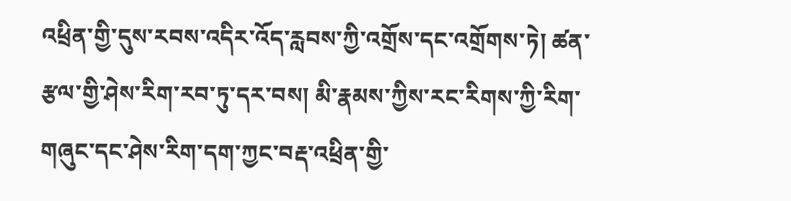འཕྲིན་གྱི་དུས་རབས་འདིར་འོད་རླབས་ཀྱི་འགྲོས་དང་འགྲོགས་ཏེ། ཚན་རྩལ་གྱི་ཤེས་རིག་རབ་ཏུ་དར་བས། མི་རྣམས་ཀྱིས་རང་རིགས་ཀྱི་རིག་གཞུང་དང་ཤེས་རིག་དག་ཀྱང་བརྡ་འཕྲིན་གྱི་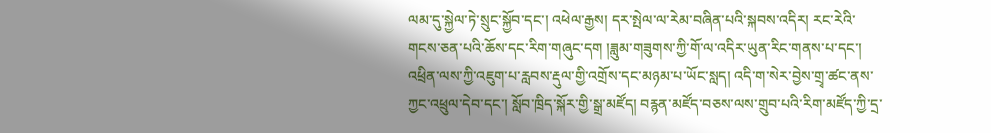ལམ་དུ་སྐྱེལ་ཏེ་སྲུང་སྐྱོབ་དང་། འཕེལ་རྒྱས། དར་སྤེལ་ལ་རེམ་བཞིན་པའི་སྐབས་འདིར། རང་རེའི་གངས་ཅན་པའི་ཆོས་དང་རིག་གཞུང་དག །ཟླུམ་གཟུགས་ཀྱི་གོ་ལ་འདིར་ཡུན་རིང་གནས་པ་དང་། འཕྲིན་ལས་ཀྱི་འཇུག་པ་རླབས་རྡུལ་གྱི་འགྲོས་དང་མཉམ་པ་ཡོང་སླད། འདི་ག་སེར་བྱེས་གྲྭ་ཚང་ནས་ཀྱང་འཕྲུལ་དེབ་དང་། སློབ་ཁྲིད་སྐོར་གྱི་སྒྲ་མཛོད། བརྙན་མཛོད་བཅས་ལས་གྲུབ་པའི་རིག་མཛོད་ཀྱི་དྲ་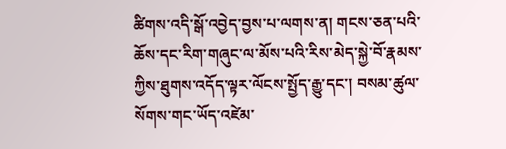ཚིགས་འདི་སྒོ་འབྱེད་བྱས་པ་ལགས་ན། གངས་ཅན་པའི་ཆོས་དང་རིག་གཞུང་ལ་མོས་པའི་རིས་མེད་སྐྱེ་བོ་རྣམས་ཀྱིས་ཐུགས་འདོད་ལྟར་ལོངས་སྤྱོད་རྒྱུ་དང་། བསམ་ཚུལ་སོགས་གང་ཡོད་འཛེམ་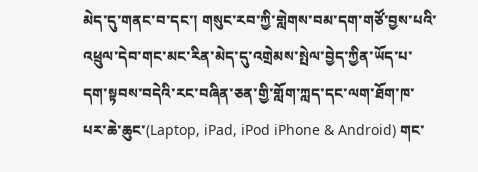མེད་དུ་གནང་བ་དང་། གསུང་རབ་ཀྱི་གླེགས་བམ་དག་གཙོ་བྱས་པའི་འཕྲུལ་དེབ་གང་མང་རིན་མེད་དུ་འགྲེམས་སྤེལ་བྱེད་ཀྱིན་ཡོད་པ་དག་སྟབས་བདེའི་རང་བཞིན་ཅན་གྱི་གློག་ཀླད་དང་ལག་ཐོག་ཁ་པར་ཆེ་ཆུང་(Laptop, iPad, iPod iPhone & Android) གང་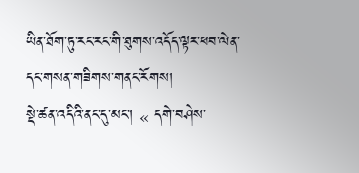ཡིན་ཐོག་ཏུ་རང་རང་གི་ཐུགས་འདོད་ལྟར་ཕབ་ལེན་དང་གསན་གཟིགས་གནང་རོགས།
སྡེ་ཚན་འདིའི་ནང་དུ་མང་། « དགེ་བཤེས་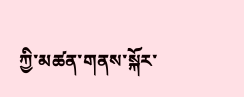ཀྱི་མཚན་གནས་སྐོར་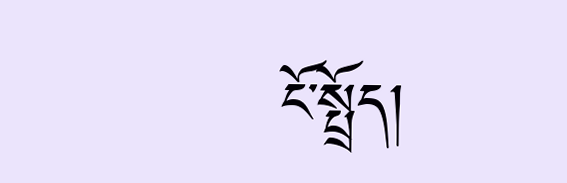ངོ་སྤྲོད།